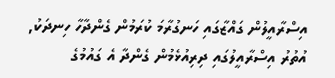އިސްރާއީލުން ގައްޒާގައި ހަނގުރާމަ ކުރަމުން ގެންދާހާ ހިނދަކު, އުތުރު އިސްރާއީލުގައި ދިރިއުޅެމުން ގެންދާ އެ ގައުމުގެ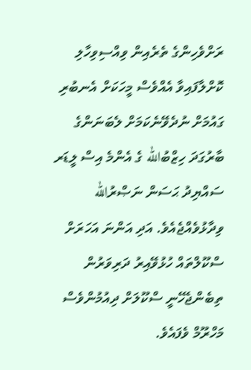ރަށްވެހިންގެ ތެރެއިން ވިއްސިވިހާލި ކޮށްލާފައިވާ އެއްވެސް މީހަކަށް އެނބުރި ގައުމަށް ނުދެވޭނެކަމަށް ލެބަނަންގެ ބާރުގަދަ ހިޒްބުالله ގެ އެންމެ އިސް ލީޑަރ ސައްޔިދު ޙަސަން ނަޞްރުالله ވިދާޅުވެއްޖެއެވެ. އަދި އަންނަ އަހަރަށް ސްކޫލްތައް ހުޅުވޭއިރު ދަރިވަރުން ތިބެންޖެހޭނީ ސްކޫލަށް ދިއުމުންވެސް މަހްރޫމް ވެފައެވެ.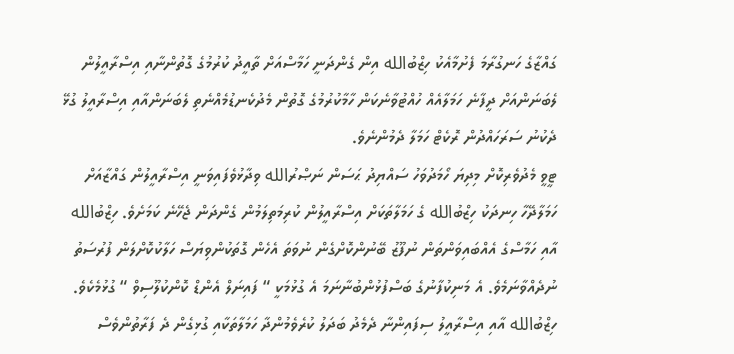ގައްޒާގެ ހަނގުރާމަ ފެށުމާއެކު ހިޒްބުالله އިން ގެންދަނީ ހަމާސްއަށް ތާއީދު ކުރުމުގެ ގޮތުންނާއި އިސްރާއީލުން ލެބަނަންއަށް ދީފާނެ ހަމަލާއެއް ހުއްޓުވާނެކަން ހާމާކުރުމުގެ ގޮތުން މެދުކެނޑުމެއްނެތި ލެބަނަންއާއި އިސްރާއީލު ގުޅޭ ދެކުނު ސަރަހައްދުން ރޮކެޓް ހަމަލާ ދެމުންނެވެ.
ޓީވީ މެދުވެރިކޮށް މިދިޔަ ހޯމަދުވަހު ސައްޔިދު ޙަސަން ނަޞްރުالله ވިދާޅުވެފައިވަނީ އިސްރާއީލުން ގައްޒާއަށް ހަމަލާދޭހާ ހިނދަކު ހިޒްބުالله ގެ ހަމަލާތަކަށް އިސްރާއީލުން ކުރިމަތިލަމުން ގެންދަން ޖެހޭނެ ކަމަށެވެ. ހިޒްބުالله އާއި ހަމާސްގެ އެއްބައިވަންތަން ނުފޫޒު ބޭނުންކޮށްގެން ނުވަތަ އެހެން ގޮތަކުންވިޔަސް ހަލާކުކޮށްލަން ފުރުސަތު ނުދެއްވާނަމެވެ. އެ މަނިކުފާނުގެ ބަސްފުޅުންބުނާނަމަ އެ ގުޅުމަކީ “ ފައިނަލް އެންޑް ކޮންކުލޫސިވް “ ގުޅުމެކެވެ.
ހިޒްބުالله އާއި އިސްރާއީލު ސިފައިންނާ ދެމެދު ބަދަލު ކުރެވެމުންދާ ހަމަލާތަކާއި ގުޅިގެން ދެ ފަރާތުންވެސް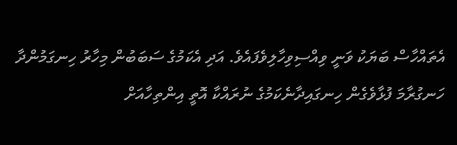އެތައްހާސް ބަޔަކު ވަނީ ވިއްސިވިހާލިވެފައެވެ. އަދި އެކަމުގެ ސަބަބުން މިހާރު ހިނގަމުންދާ ހަނގުރާމަ ފުޅާވެގެން ހިނގައިދާނެކަމުގެ ނުރައްކާ އޮތީ އިންތިހާއަށް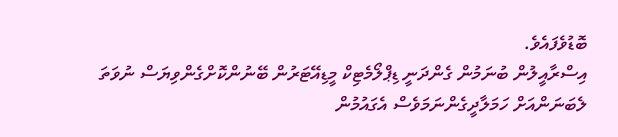ބޮޑުވެފައެވެ.
އިސްރާއީލުން ބުނަމުން ގެންދަނީ ޑިޕްލޯމެޓިކް މީޑިއޭޓަރުން ބޭނުންކޮށްގެންވިޔަސް ނުވަތަ ލެބަނަންއަށް ހަމަލާދީގެންނަމަވެސް އެގައުމުން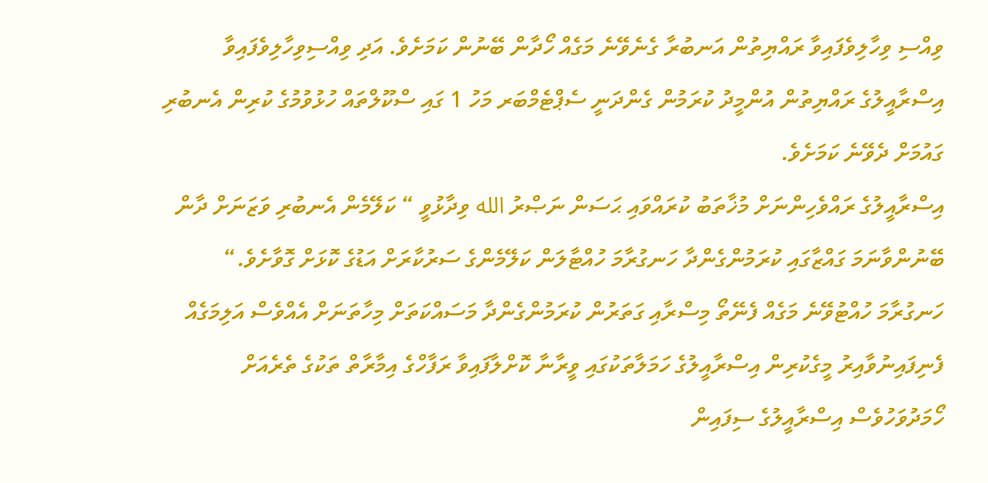ވިއްސި ވިހާލިވެފައިވާ ރައްޔިތުން އަނބުރާ ގެނެވޭނެ މަގެއް ހޯދާން ބޭނުން ކަމަށެވެ. އަދި ވިއްސިވިހާލިވެފައިވާ އިސްރާއީލުގެ ރައްޔިތުން އުންމީދު ކުރަމުން ގެންދަނީ ސެޕްޓެމްބަރ މަހު 1 ގައި ސްކޫލްތައް ހުޅުވުމުގެ ކުރިން އެނބުރި ގައުމަށް ދެވޭނެ ކަމަށެވެ.
އިސްރާއީލުގެ ރައްވެހިންނަށް މުޚާތަބު ކުރައްވައި ޙަސަން ނަޞްރު الله ވިދާޅުވީ “ ކަލޭމެން އެނބުރި ވަޒަނަށް ދާން ބޭނުންވާނަމަ ގައްޒާގައި ކުރަމުންގެންދާ ހަނގުރާމަ ހުއްޓާލަން ކަލޭމެންގެ ސަރުކާރަށް އަޑުގެ ކޮޅަށް ގޮވާށެވެ.“
ހަނގުރާމަ ހުއްޓުވޭނެ މަގެއް ފެނޭތޯ މިސްރާއި ގަތަރުން ކުރަމުންގެންދާ މަސައްކަތަށް މިހާތަނަށް އެއްވެސް އަލިމަގެއް ފެނިފައިނުވާއިރު މީގެކުރިން އިސްރާއީލުގެ ހަމަލާތަކުގައި ވީރާނާ ކޮށްލާފައިވާ ރަފާހްގެ އިމާރާތް ތަކުގެ ތެރެއަށް ހޯމަދުވަހުވެސް އިސްރާއީލުގެ ސިފައިން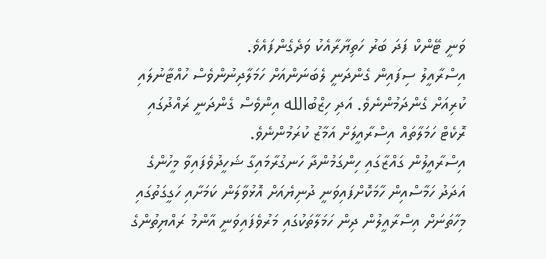ވަނީ ޓޭންކް ފަދަ ބަރު ހަތިޔާރާއެކު ވަދެގެންފައެވެ.
އިސްރާއީލު ސިފައިން ގެންދަނީ ލެބަނަންއަށް ހަމަލާދިނުންވެސް ހުއްޓާނުލައި ކުރިއަށް ގެންދަމުންނެވެ. އަދި ހިޒްބުالله އިންވެސް ގެންދަނީ ރައްދުގައި ރޮކެޓް ހަމަލާތައް އިސްރާއީލަށް އަމާޒު ކުރަމުންނެވެ.
އިސްރާއީލުން ގައްޒާގައި ހިންގަމުންދާ ހަނގުރާމައިގާ ޝަހީދުވެފައިވާ މީހުންގެ އަދަދު ހަމާސްއިން ހާމަކޮށްފައިވަނީ ދުނިޔެއަށް އޮޅުވާލަން ކަމަށާއި ހަގީގަތުގައި މިހާތަނަށް އިސްރާއީލުން ދިން ހަމަލާތަކުގައި މަރުވެފައިވަނީ އާންމު ރައްޔިތުންގެ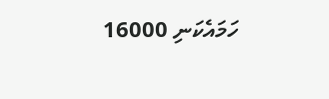ހަމައެކަނި 16000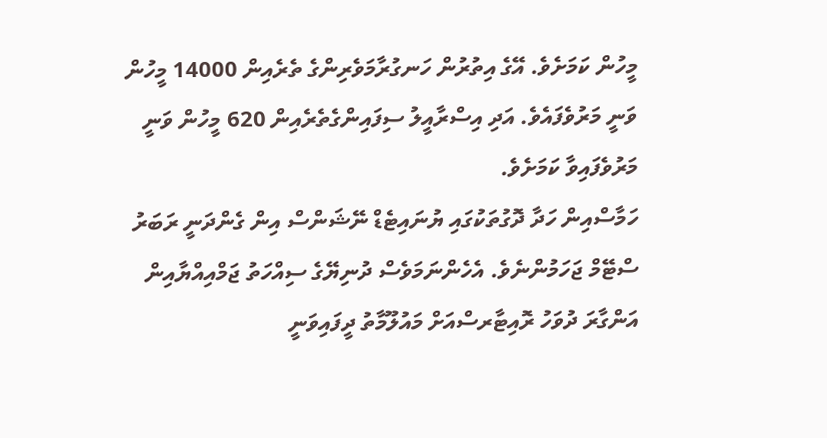މީހުން ކަމަށެވެ. އޭގެ އިތުރުން ހަނގުރާމަވެރިންގެ ތެރެއިން 14000 މީހުން ވަނީ މަރުވެފައެވެ. އަދި އިސްރާއީލު ސިފައިންގެތެރެއިން 620 މީހުން ވަނީ މަރުވެފައިވާ ކަމަށެވެ.
ހަމާސްއިން ހަދާ ދޮގުތަކުގައި ޔުނައިޓެޑް ނޭޝަންސް އިން ގެންދަނީ ރަބަރު ސްޓޭމް ޖަހަމުންނެވެ. އެހެންނަމަވެސް ދުނިޔޭގެ ސިއްހަތު ޖަމްއިއްޔާއިން އަންގާރަ ދުވަހު ރޮއިޓާރސްއަށް މައުލޫމާތު ދީފައިވަނީ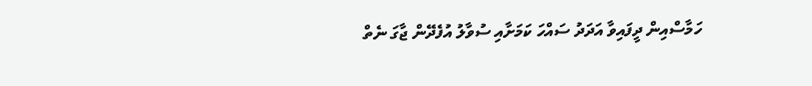ހަމާސްއިން ދީފައިވާ އަދަދު ސައްހަ ކަމަށާއި ސުވާލު އުފެދޭން ޖާގަ ނެތް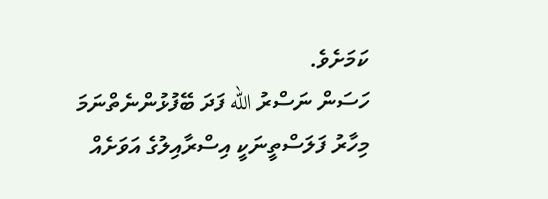ކަމަށެވެ.
ހަސަން ނަސްރު الله ފަދަ ބޭފުޅުންނެތްނަމަ މިހާރު ފަލަސްތީނަކީ އިސްރާއިލުގެ އަވަށެއް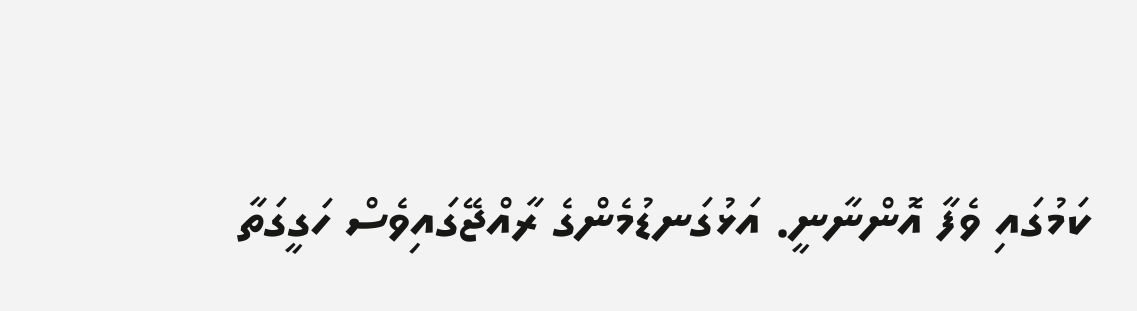ކަމުގައި ވެފާ އޮންނާނީ. އަޅުގަނޑުމެންގެ ރާއްޖޭގައިވެސް ހަގީގަތާ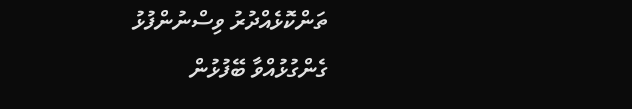ތަންކޮޅެއްދުރު ވިސްނުންފުޅު ގެންގުޅުއްވާ ބޭފުޅުން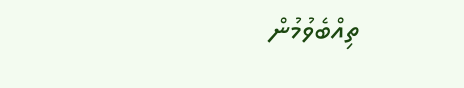ތިއްބެވުމުން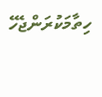ހިތާމަކުރަންޖެހޭ